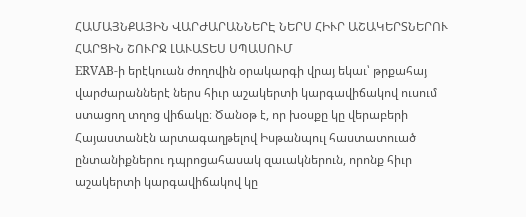ՀԱՄԱՅՆՔԱՅԻՆ ՎԱՐԺԱՐԱՆՆԵՐԷ ՆԵՐՍ ՀԻՒՐ ԱՇԱԿԵՐՏՆԵՐՈՒ ՀԱՐՑԻՆ ՇՈՒՐՋ ԼԱՒԱՏԵՍ ՍՊԱՍՈՒՄ
ERVAB-ի երէկուան ժողովին օրակարգի վրայ եկաւ՝ թրքահայ վարժարաններէ ներս հիւր աշակերտի կարգավիճակով ուսում ստացող տղոց վիճակը։ Ծանօթ է, որ խօսքը կը վերաբերի Հայաստանէն արտագաղթելով Իսթանպուլ հաստատուած ընտանիքներու դպրոցահասակ զաւակներուն, որոնք հիւր աշակերտի կարգավիճակով կը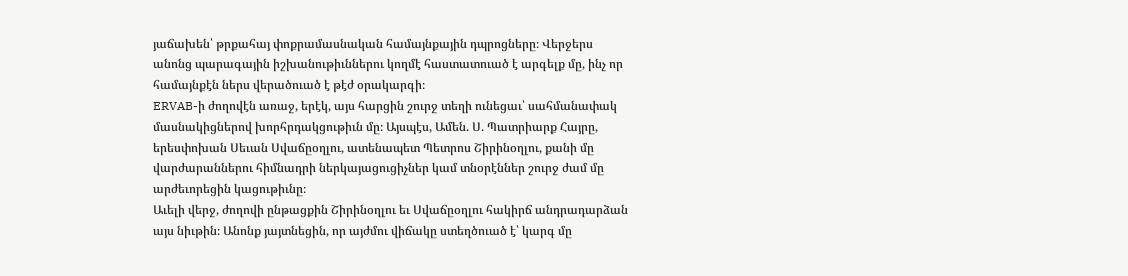յաճախեն՝ թրքահայ փոքրամասնական համայնքային դպրոցները։ Վերջերս անոնց պարագային իշխանութիւններու կողմէ հաստատուած է արգելք մը, ինչ որ համայնքէն ներս վերածուած է թէժ օրակարգի։
ERVAB-ի ժողովէն առաջ, երէկ, այս հարցին շուրջ տեղի ունեցաւ՝ սահմանափակ մասնակիցներով խորհրդակցութիւն մը։ Այսպէս, Ամեն. Ս. Պատրիարք Հայրը, երեսփոխան Սեւան Սվաճըօղլու, ատենապետ Պետրոս Շիրինօղլու, քանի մը վարժարաններու հիմնադրի ներկայացուցիչներ կամ տնօրէններ շուրջ ժամ մը արժեւորեցին կացութիւնը։
Աւելի վերջ, ժողովի ընթացքին Շիրինօղլու եւ Սվաճըօղլու հակիրճ անդրադարձան այս նիւթին։ Անոնք յայտնեցին, որ այժմու վիճակը ստեղծուած է՝ կարգ մը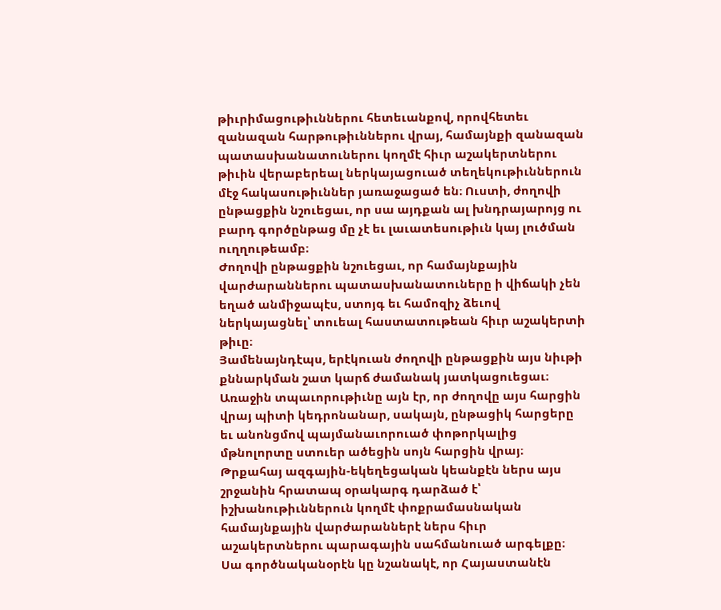թիւրիմացութիւններու հետեւանքով, որովհետեւ զանազան հարթութիւններու վրայ, համայնքի զանազան պատասխանատուներու կողմէ հիւր աշակերտներու թիւին վերաբերեալ ներկայացուած տեղեկութիւններուն մէջ հակասութիւններ յառաջացած են։ Ուստի, ժողովի ընթացքին նշուեցաւ, որ սա այդքան ալ խնդրայարոյց ու բարդ գործընթաց մը չէ եւ լաւատեսութիւն կայ լուծման ուղղութեամբ։
Ժողովի ընթացքին նշուեցաւ, որ համայնքային վարժարաններու պատասխանատուները ի վիճակի չեն եղած անմիջապէս, ստոյգ եւ համոզիչ ձեւով ներկայացնել՝ տուեալ հաստատութեան հիւր աշակերտի թիւը։
Յամենայնդէպս, երէկուան ժողովի ընթացքին այս նիւթի քննարկման շատ կարճ ժամանակ յատկացուեցաւ։ Առաջին տպաւորութիւնը այն էր, որ ժողովը այս հարցին վրայ պիտի կեդրոնանար, սակայն, ընթացիկ հարցերը եւ անոնցմով պայմանաւորուած փոթորկալից մթնոլորտը ստուեր ածեցին սոյն հարցին վրայ։
Թրքահայ ազգային-եկեղեցական կեանքէն ներս այս շրջանին հրատապ օրակարգ դարձած է՝ իշխանութիւններուն կողմէ փոքրամասնական համայնքային վարժարաններէ ներս հիւր աշակերտներու պարագային սահմանուած արգելքը։ Սա գործնականօրէն կը նշանակէ, որ Հայաստանէն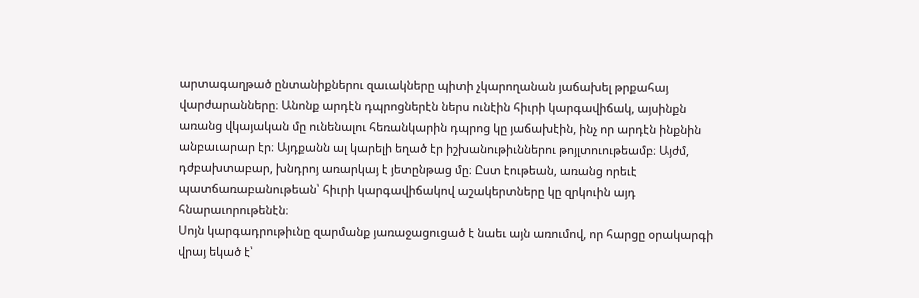արտագաղթած ընտանիքներու զաւակները պիտի չկարողանան յաճախել թրքահայ վարժարանները։ Անոնք արդէն դպրոցներէն ներս ունէին հիւրի կարգավիճակ, այսինքն առանց վկայական մը ունենալու հեռանկարին դպրոց կը յաճախէին, ինչ որ արդէն ինքնին անբաւարար էր։ Այդքանն ալ կարելի եղած էր իշխանութիւններու թոյլտուութեամբ։ Այժմ, դժբախտաբար, խնդրոյ առարկայ է յետընթաց մը։ Ըստ էութեան, առանց որեւէ պատճառաբանութեան՝ հիւրի կարգավիճակով աշակերտները կը զրկուին այդ հնարաւորութենէն։
Սոյն կարգադրութիւնը զարմանք յառաջացուցած է նաեւ այն առումով, որ հարցը օրակարգի վրայ եկած է՝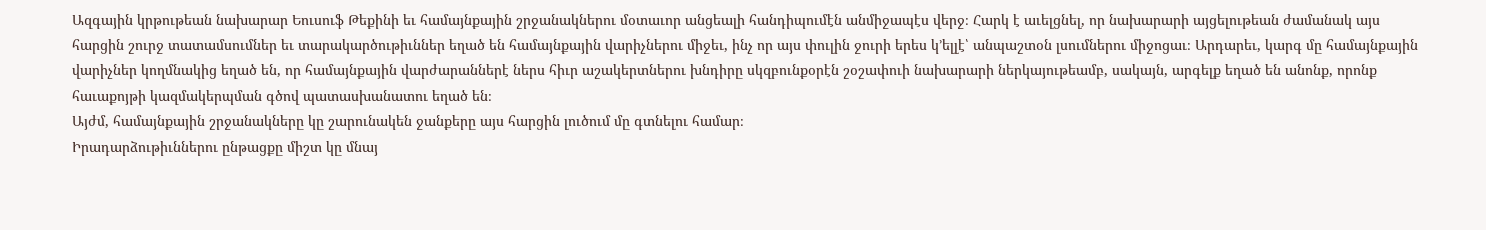Ազգային կրթութեան նախարար Եուսուֆ Թեքինի եւ համայնքային շրջանակներու մօտաւոր անցեալի հանդիպումէն անմիջապէս վերջ։ Հարկ է աւելցնել, որ նախարարի այցելութեան ժամանակ այս հարցին շուրջ տատամսումներ եւ տարակարծութիւններ եղած են համայնքային վարիչներու միջեւ, ինչ որ այս փուլին ջուրի երես կ՚ելլէ՝ անպաշտօն լսումներու միջոցաւ։ Արդարեւ, կարգ մը համայնքային վարիչներ կողմնակից եղած են, որ համայնքային վարժարաններէ ներս հիւր աշակերտներու խնդիրը սկզբունքօրէն շօշափուի նախարարի ներկայութեամբ, սակայն, արգելք եղած են անոնք, որոնք հաւաքոյթի կազմակերպման գծով պատասխանատու եղած են։
Այժմ, համայնքային շրջանակները կը շարունակեն ջանքերը այս հարցին լուծում մը գտնելու համար։
Իրադարձութիւններու ընթացքը միշտ կը մնայ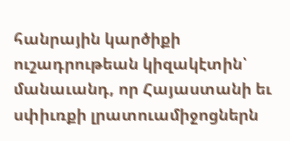հանրային կարծիքի ուշադրութեան կիզակէտին՝ մանաւանդ, որ Հայաստանի եւ սփիւռքի լրատուամիջոցներն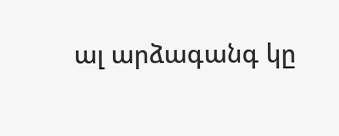ալ արձագանգ կը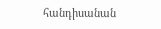հանդիսանան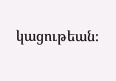կացութեան։